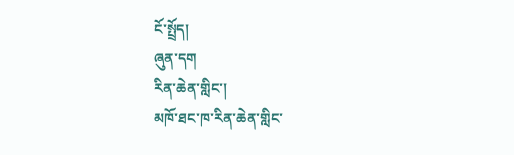ངོ་སྤྲོད།
ཞུན་དག
རིན་ཆེན་གླིང་།
མཁོ་ཐང་ཁ་རིན་ཆེན་གླིང་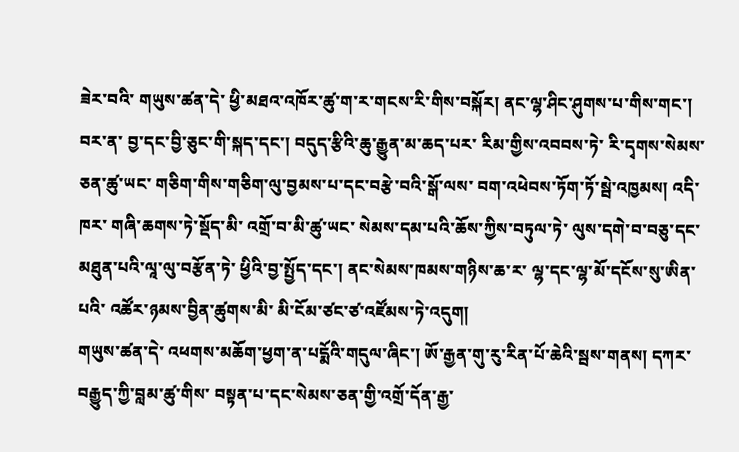ཟེར་བའི་ གཡུས་ཚན་དེ་ ཕྱི་མཐའ་འཁོར་ཚུ་ག་ར་གངས་རི་གིས་བསྐོར། ནང་ལྷ་ཤིང་ཤུགས་པ་གིས་གང་། བར་ན་ བྱ་དང་བྱི་ཅུང་གི་སྐད་དང་། བདུད་རྩིའི་ཆུ་རྒྱུན་མ་ཆད་པར་ རིམ་གྱིས་འབབས་ཏེ་ རི་དྭགས་སེམས་ཅན་ཚུ་ཡང་ གཅིག་གིས་གཅིག་ལུ་བྱམས་པ་དང་བརྩེ་བའི་སྒོ་ལས་ བག་འཕེབས་ཏོག་ཏོ་སྦེ་འཁྱམས། འདི་ཁར་ གཞི་ཆགས་ཏེ་སྡོད་མི་ འགྲོ་བ་མི་ཚུ་ཡང་ སེམས་དམ་པའི་ཆོས་ཀྱིས་བཏུལ་ཏེ་ ལུས་དགེ་བ་བཅུ་དང་མཐུན་པའི་ལཱ་ལུ་བརྩོན་ཏེ་ ཕྱིའི་བྱ་སྤྱོད་དང་། ནང་སེམས་ཁམས་གཉིས་ཆ་ར་ ལྷ་དང་ལྷ་མོ་དངོས་སུ་ཨིན་པའི་ འཚོར་ཉམས་བྱིན་ཚུགས་མི་ མི་ངོམ་ཙང་ཙ་འཛོམས་ཏེ་འདུག།
གཡུས་ཚན་དེ་ འཕགས་མཆོག་ཕྱག་ན་པདྨོའི་གདུལ་ཞིང་། ཨོ་རྒྱན་གུ་རུ་རིན་པོ་ཆེའི་སྦས་གནས། དཀར་བརྒྱུད་ཀྱི་བླམ་ཚུ་གིས་ བསྟན་པ་དང་སེམས་ཅན་གྱི་འགྲོ་དོན་རྒྱ་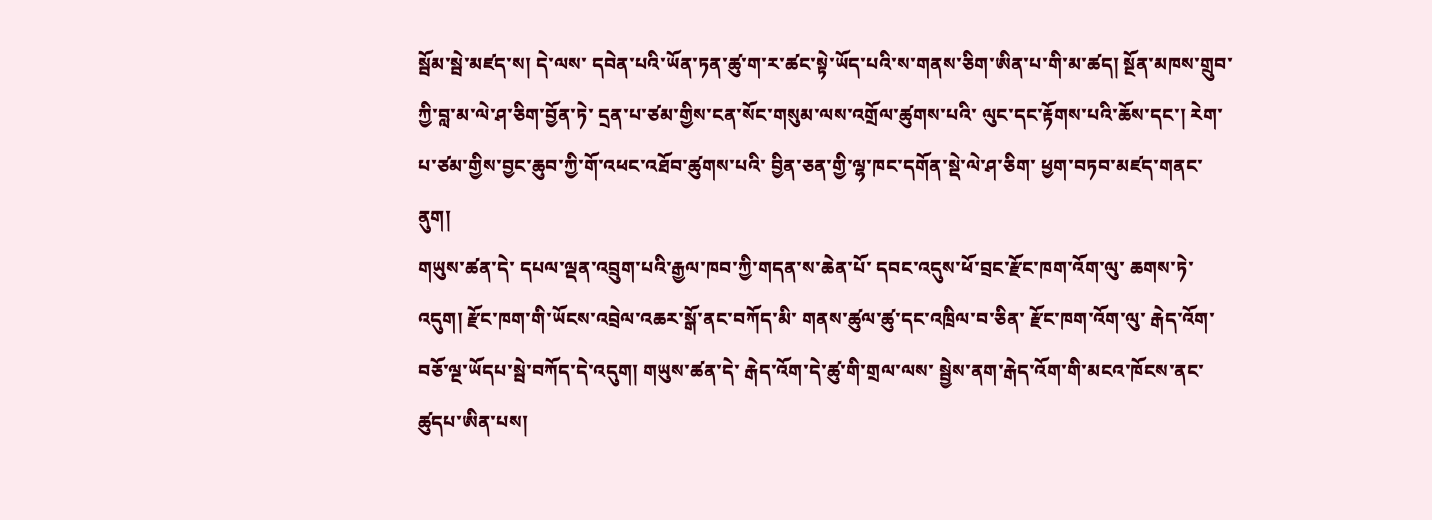སྦོམ་སྦེ་མཛད་ས། དེ་ལས་ དབེན་པའི་ཡོན་ཏན་ཚུ་ག་ར་ཚང་སྟེ་ཡོད་པའི་ས་གནས་ཅིག་ཨིན་པ་གི་མ་ཚད། སྔོན་མཁས་གྲུབ་ཀྱི་བླ་མ་ལེ་ཤ་ཅིག་བྱོན་ཏེ་ དྲན་པ་ཙམ་གྱིས་ངན་སོང་གསུམ་ལས་འགྲོལ་ཚུགས་པའི་ ལུང་དང་རྟོགས་པའི་ཆོས་དང་། རེག་པ་ཙམ་གྱིས་བྱང་ཆུབ་ཀྱི་གོ་འཕང་འཐོབ་ཚུགས་པའི་ བྱིན་ཅན་གྱི་ལྷ་ཁང་དགོན་སྡེ་ལེ་ཤ་ཅིག་ ཕྱག་བཏབ་མཛད་གནང་ནུག།
གཡུས་ཚན་དེ་ དཔལ་ལྡན་འབྲུག་པའི་རྒྱལ་ཁབ་ཀྱི་གདན་ས་ཆེན་པོ་ དབང་འདུས་ཕོ་བྲང་རྫོང་ཁག་འོག་ལུ་ ཆགས་ཏེ་འདུག། རྫོང་ཁག་གི་ཡོངས་འབྲེལ་འཆར་སྒོ་ནང་བཀོད་མི་ གནས་ཚུལ་ཚུ་དང་འཁྲིལ་བ་ཅིན་ རྫོང་ཁག་འོག་ལུ་ རྒེད་འོག་བཅོ་ལྔ་ཡོདཔ་སྦེ་བཀོད་དེ་འདུག། གཡུས་ཚན་དེ་ རྒེད་འོག་དེ་ཚུ་གི་གྲལ་ལས་ སྦྱེས་ནག་རྒེད་འོག་གི་མངའ་ཁོངས་ནང་ཚུདཔ་ཨིན་པས།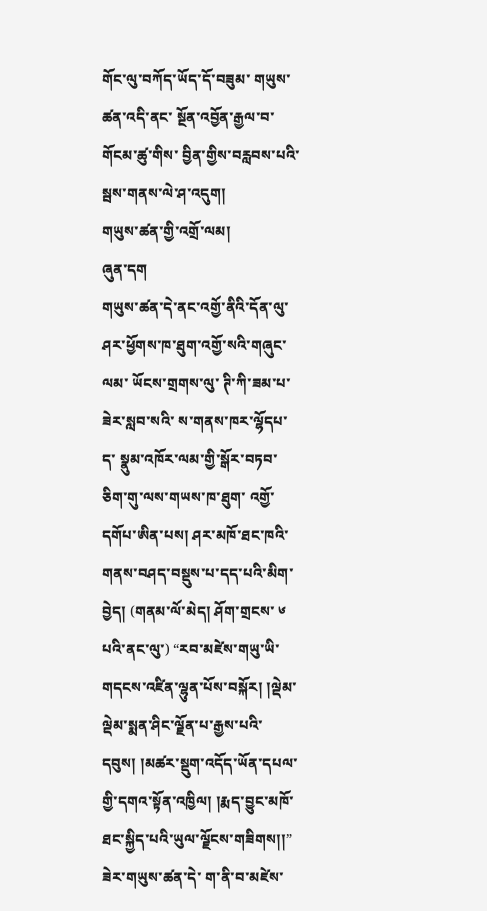གོང་ལུ་བཀོད་ཡོད་དོ་བཟུམ་ གཡུས་ཚན་འདི་ནང་ སྔོན་འབྱོན་རྒྱལ་བ་གོངམ་ཚུ་གིས་ བྱིན་གྱིས་བརླབས་པའི་སྦས་གནས་ལེ་ཤ་འདུག།
གཡུས་ཚན་གྱི་འགྲོ་ལམ།
ཞུན་དག
གཡུས་ཚན་དེ་ནང་འགྱོ་ནིའི་དོན་ལུ་ ཤར་ཕྱོགས་ཁ་ཐུག་འགྱོ་སའི་གཞུང་ལམ་ ཡོངས་གྲགས་ལུ་ ཊི་ཀི་ཟམ་པ་ཟེར་སླབ་སའི་ ས་གནས་ཁར་ལྷོདཔ་ད་ སྣུམ་འཁོར་ལམ་གྱི་སྒོར་བཏབ་ཅིག་གུ་ལས་གཡས་ཁ་ཐུག་ འགྱོ་དགོཔ་ཨིན་པས། ཤར་མཁོ་ཐང་ཁའི་གནས་བཤད་བསྡུས་པ་དད་པའི་མིག་བྱེད། (གནམ་ལོ་མེད། ཤོག་གྲངས་ ༦ པའི་ནང་ལུ་) “རབ་མཛེས་གཡུ་ཡི་གདངས་འཛིན་ལྷུན་པོས་བསྐོར། །ལྡེམ་ལྡེམ་སྨན་ཤིང་ལྗོན་པ་རྒྱས་པའི་དབུས། །མཚར་སྡུག་འདོད་ཡོན་དཔལ་གྱི་དགའ་སྟོན་འཁྱིལ། །རྨད་བྱུང་མཁོ་ཐང་སྐྱིད་པའི་ཡུལ་ལྗོངས་གཟིགས།།” ཟེར་གཡུས་ཚན་དེ་ ག་ནི་བ་མཛེས་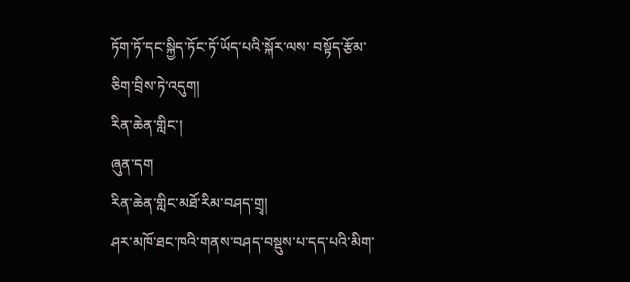ཏོག་ཏོ་དང་སྐྱིད་ཏོང་ཏོ་ཡོད་པའི་སྐོར་ལས་ བསྟོད་རྩོམ་ཅིག་བྲིས་ཏེ་འདུག།
རིན་ཆེན་གླིང་།
ཞུན་དག
རིན་ཆེན་གླིང་མཐོ་རིམ་བཤད་གྲྭ།
ཤར་མཁོ་ཐང་ཁའི་གནས་བཤད་བསྡུས་པ་དད་པའི་མིག་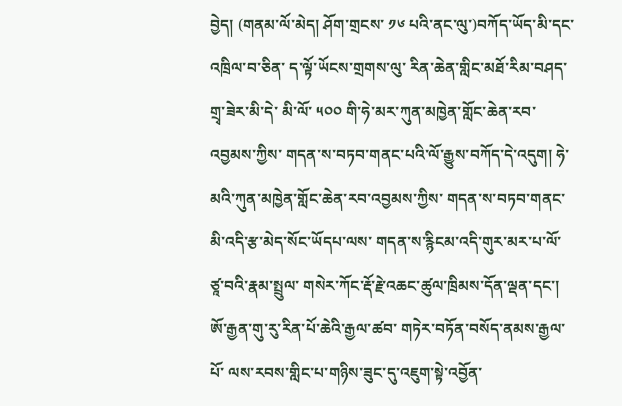བྱེད། (གནམ་ལོ་མེད། ཤོག་གྲངས་ ༡༦ པའི་ནང་ལུ་)བཀོད་ཡོད་མི་དང་འཁྲིལ་བ་ཅིན་ ད་ལྟོ་ཡོངས་གྲགས་ལུ་ རིན་ཆེན་གླིང་མཐོ་རིམ་བཤད་གྲྭ་ཟེར་མི་དེ་ མི་ལོ་ ༥༠༠ གི་ཧེ་མར་ཀུན་མཁྱེན་གློང་ཆེན་རབ་འབྱམས་ཀྱིས་ གདན་ས་བཏབ་གནང་པའི་ལོ་རྒྱུས་བཀོད་དེ་འདུག། ཧེ་མའི་ཀུན་མཁྱེན་གློང་ཆེན་རབ་འབྱམས་ཀྱིས་ གདན་ས་བཏབ་གནང་མི་འདི་རྩ་མེད་སོང་ཡོདཔ་ལས་ གདན་ས་རྙིངམ་འདི་གུར་མར་པ་ལོ་ཙཱ་བའི་རྣམ་སྤྲུལ་ གསེར་ཀོང་རྡོ་རྗེ་འཆང་ཚུལ་ཁྲིམས་དོན་ལྡན་དང་། ཨོ་རྒྱན་གུ་རུ་རིན་པོ་ཆེའི་རྒྱལ་ཚབ་ གཏེར་བཏོན་བསོད་ནམས་རྒྱལ་པོ་ ལས་རབས་གླིང་པ་གཉིས་ཟུང་དུ་འཇུག་སྟེ་འབྱོན་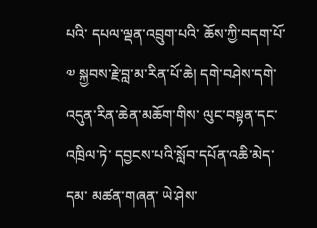པའི་ དཔལ་ལྡན་འབྲུག་པའི་ ཆོས་ཀྱི་བདག་པོ་ ༧ སྐྱབས་རྗེ་བླ་མ་རིན་པོ་ཆེ། དགེ་བཤེས་དགེ་འདུན་རིན་ཆེན་མཆོག་གིས་ ལུང་བསྟན་དང་འཁྲིལ་ཏེ་ དབྱངས་པའི་སློབ་དཔོན་འཆི་མེད་དམ་ མཚན་གཞན་ ཡེ་ཤེས་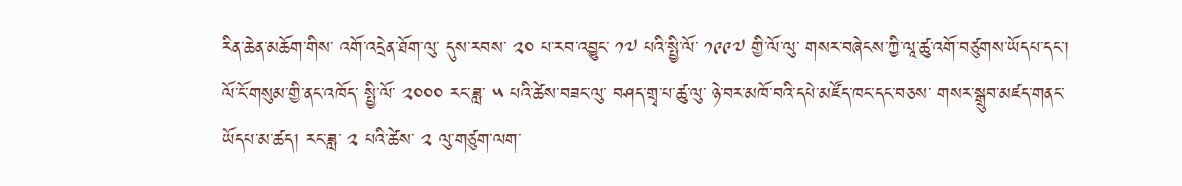རིན་ཆེན་མཆོག་གིས་ འགོ་འདྲེན་ཐོག་ལུ་ དུས་རབས་ ༢༠ པ་རབ་འབྱུང་ ༡༧ པའི་སྤྱི་ལོ་ ༡༩༩༧ གྱི་ལོ་ལུ་ གསར་བཞེངས་ཀྱི་ལཱ་ཚུ་འགོ་བཙུགས་ཡོདཔ་དང་། ལོ་ངོ་གསུམ་གྱི་ནང་འཁོད་ སྤྱི་ལོ་ ༢༠༠༠ རང་ཟླ་ ༥ པའི་ཚེས་བཟང་ལུ་ བཤད་གྲྭ་པ་ཚུ་ལུ་ ཉེ་བར་མཁོ་བའི་དཔེ་མཛོད་ཁང་དང་བཅས་ གསར་སྒྲུབ་མཛད་གནང་ཡོདཔ་མ་ཚད། རང་ཟླ་ ༢ པའི་ཚེས་ ༢ ལུ་གཙུག་ལག་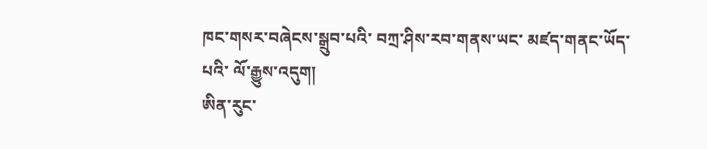ཁང་གསར་བཞེངས་སྒྲུབ་པའི་ བཀྲ་ཤིས་རབ་གནས་ཡང་ མཛད་གནང་ཡོད་པའི་ ལོ་རྒྱུས་འདུག།
ཨིན་རུང་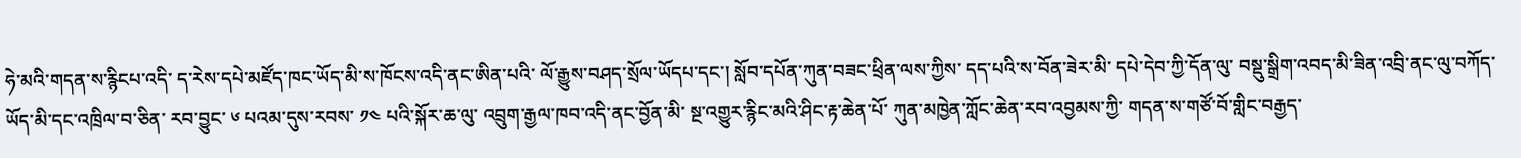ཧེ་མའི་གདན་ས་རྙིངཔ་འདི་ ད་རེས་དཔེ་མཛོད་ཁང་ཡོད་མི་ས་ཁོངས་འདི་ནང་ཨིན་པའི་ ལོ་རྒྱུས་བཤད་སྲོལ་ཡོདཔ་དང་། སློབ་དཔོན་ཀུན་བཟང་ཕྲིན་ལས་ཀྱིས་ དད་པའི་ས་བོན་ཟེར་མི་ དཔེ་དེབ་ཀྱི་དོན་ལུ་ བསྡུ་སྒྲིག་འབད་མི་ཟིན་འབྲི་ནང་ལུ་བཀོད་ཡོད་མི་དང་འཁྲིལ་བ་ཅིན་ རབ་བྱུང་ ༦ པའམ་དུས་རབས་ ༡༤ པའི་སྐོར་ཆ་ལུ་ འབྲུག་རྒྱལ་ཁབ་འདི་ནང་བྱོན་མི་ སྔ་འགྱུར་རྙིང་མའི་ཤིང་རྟ་ཆེན་པོ་ ཀུན་མཁྱེན་ཀློང་ཆེན་རབ་འབྱམས་ཀྱི་ གདན་ས་གཙོ་བོ་གླིང་བརྒྱད་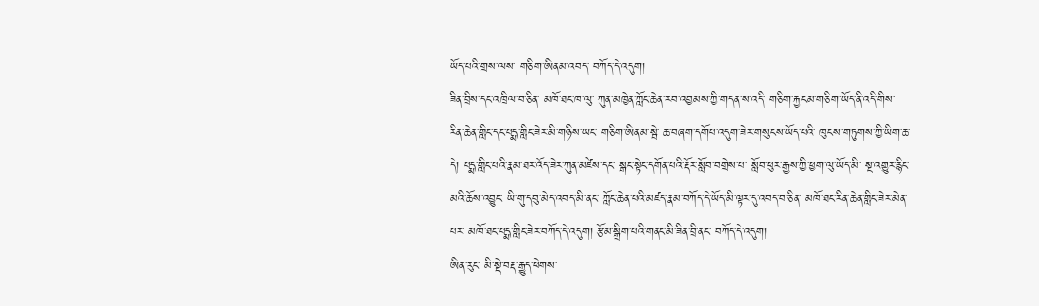ཡོད་པའི་གྲས་ལས་ གཅིག་ཨིནམ་འབད་ བཀོད་དེ་འདུག།
ཟིན་བྲིས་དང་འཁྲིལ་བ་ཅིན་ མཁོ་ཐང་ཁ་ལུ་ ཀུན་མཁྱེན་ཀློང་ཆེན་རབ་འབྱམས་ཀྱི་གདན་ས་འདི་ གཅིག་རྐྱངམ་གཅིག་ཡོད་ནི་འདི་གིས་ རིན་ཆེན་གླིང་དང་པདྨ་གླིང་ཟེར་མི་གཉིས་ཡང་ གཅིག་ཨིནམ་སྦེ་ ཆ་བཞག་དགོཔ་འདུག་ཟེར་གསུངས་ཡོད་པའི་ ཁུངས་གཏུགས་ཀྱི་ཡིག་ཆ་དེ། པདྨ་གླིང་པའི་རྣམ་ཐར་འོད་ཟེར་ཀུན་མཛེས་དང་ སྒང་སྟེང་དགོན་པའི་རྡོར་སློབ་བགྲེས་པ་ སློབ་ཕུར་རྒྱས་ཀྱི་ཕྱག་ལུ་ཡོད་མི་ སྔ་འགྱུར་རྙིང་མའི་ཆོས་འབྱུང་ ཡི་གུ་དབུ་མེད་འབད་མི་ནང་ ཀློང་ཆེན་པའི་མཛད་རྣམ་བཀོད་དེ་ཡོད་མི་ལྟར་དུ་འབད་བ་ཅིན་ མཁོ་ཐང་རིན་ཆེན་གླིང་ཟེར་མེན་པར་ མཁོ་ཐང་པདྨ་གླིང་ཟེར་བཀོད་དེ་འདུག། རྩོམ་སྒྲིག་པའི་གནང་མི་ཟིན་བྲི་ནང་ བཀོད་དེ་འདུག།
ཨིན་རུང་ མི་སྡེ་བརྡ་རྒྱུད་ཕེགས་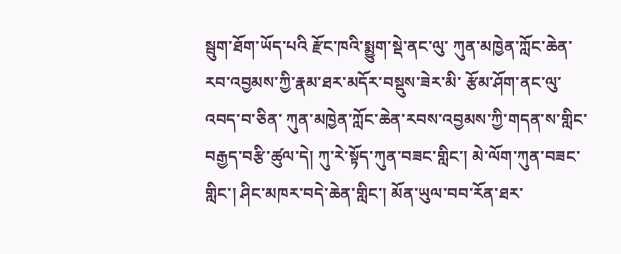སྦུག་ཐོག་ཡོད་པའི རྫོང་ཁའི་སྨྱུག་སྡེ་ནང་ལུ་ ཀུན་མཁྱེན་ཀློང་ཆེན་རབ་འབྱམས་ཀྱི་རྣམ་ཐར་མདོར་བསྡུས་ཟེར་མི་ རྩོམ་ཤོག་ནང་ལུ་འབད་བ་ཅིན་ ཀུན་མཁྱེན་ཀློང་ཆེན་རབས་འབྱམས་ཀྱི་གདན་ས་གླིང་བརྒྱད་བརྩི་ཚུལ་དེ། ཀུ་རེ་སྟོད་ཀུན་བཟང་གླིང་། མེ་ལོག་ཀུན་བཟང་གླིང་། ཤིང་མཁར་བདེ་ཆེན་གླིང་། མོན་ཡུལ་བབ་རོན་ཐར་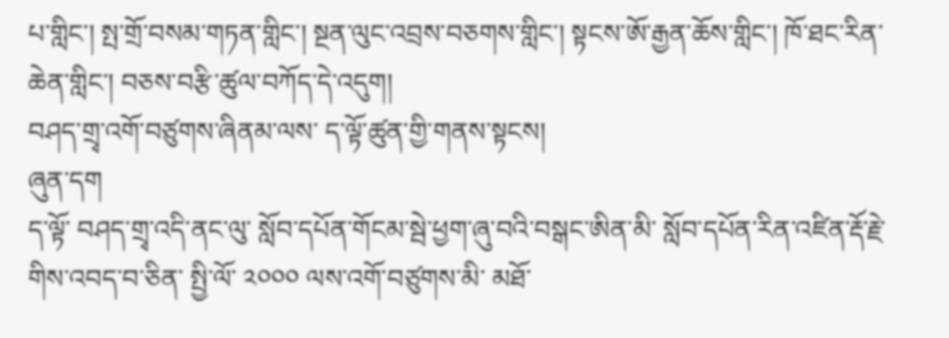པ་གླིང་། སྤ་གྲོ་བསམ་གཏན་གླིང་། སྔན་ལུང་འབྲས་བཅགས་གླིང་། སྟངས་ཨོ་རྒྱན་ཆོས་གླིང་། ཁོ་ཐང་རིན་ཆེན་གླིང་། བཅས་བརྩི་ཚུལ་བཀོད་དེ་འདུག།
བཤད་གྲྭ་འགོ་བཙུགས་ཞིནམ་ལས་ ད་ལྟོ་ཚུན་གྱི་གནས་སྟངས།
ཞུན་དག
ད་ལྟོ་ བཤད་གྲྭ་འདི་ནང་ལུ་ སློབ་དཔོན་གོངམ་སྦེ་ཕྱག་ཞུ་བའི་བསྒང་ཨིན་མི་ སློབ་དཔོན་རིན་འཛིན་རྡོ་རྗེ་གིས་འབད་བ་ཅིན་ སྤྱི་ལོ་ ༢༠༠༠ ལས་འགོ་བཙུགས་མི་ མཐོ་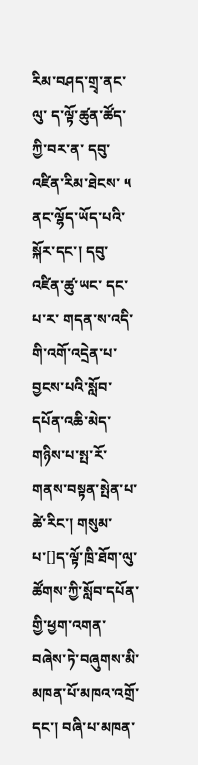རིམ་བཤད་གྲྭ་ནང་ལུ་ ད་ལྟོ་ཚུན་ཚོད་ཀྱི་བར་ན་ དབུ་འཛིན་རིམ་ཐེངས་ ༥ ནང་ལྷོད་ཡོད་པའི་སྐོར་དང་། དབུ་འཛིན་ཚུ་ཡང་ དང་པ་ར་ གདན་ས་འདི་གི་འགོ་འདྲེན་པ་བྱངས་པའི་སློབ་དཔོན་འཆི་མེད་ གཉིས་པ་སྤ་རོ་གནས་བསྟན་སྤེན་པ་ཚེ་རིང་། གསུམ་པ་[]ད་ལྟོ་ཁྲི་ཐོག་ལུ་ཚོགས་ཀྱི་སློབ་དཔོན་གྱི་ཕྱག་འགན་བཞེས་ཏེ་བཞུགས་མི་ མཁན་པོ་མཁའ་འགྲོ་དང་། བཞི་པ་མཁན་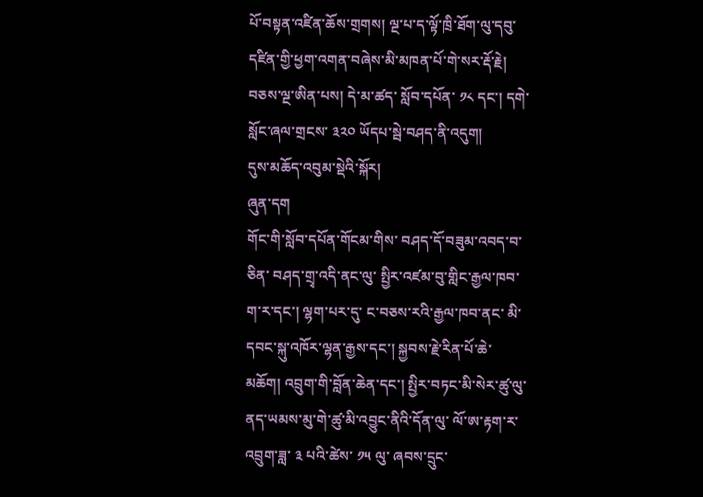པོ་བསྟན་འཛིན་ཆོས་གྲགས། ལྔ་པ་ད་ལྟོ་ཁྲི་ཐོག་ལུ་དབུ་དཛིན་གྱི་ཕྱག་འགན་བཞེས་མི་མཁན་པོ་གེ་སར་རྡོ་རྗེ། བཅས་ལྔ་ཨིན་པས། དེ་མ་ཚད་ སློབ་དཔོན་ ༡༨ དང་། དགེ་སློང་ཞལ་གྲངས་ ༣༢༠ ཡོདཔ་སྦེ་བཤད་ནི་འདུག།
དུས་མཆོད་འབུམ་སྡེའི་སྐོར།
ཞུན་དག
གོང་གི་སློབ་དཔོན་གོངམ་གིས་ བཤད་དོ་བཟུམ་འབད་བ་ཅིན་ བཤད་གྲྭ་འདི་ནང་ལུ་ སྤྱིར་འཛམ་བུ་གླིང་རྒྱལ་ཁབ་ག་ར་དང་། ལྷག་པར་དུ་ ང་བཅས་རའི་རྒྱལ་ཁབ་ནང་ མི་དབང་སྐུ་འཁོར་ལྷན་རྒྱས་དང་། སྐྱབས་རྗེ་རིན་པོ་ཆེ་མཆོག། འབྲུག་གི་བློན་ཆེན་དང་། སྤྱིར་བཏང་མི་སེར་ཚུ་ལུ་ ནད་ཡམས་མུ་གེ་ཚུ་མི་འབྱུང་ནིའི་དོན་ལུ་ ལོ་ཨ་རྟག་ར་འབྲུག་ཟླ་ ༣ པའི་ཚེས་ ༡༥ ལུ་ ཞབས་དྲུང་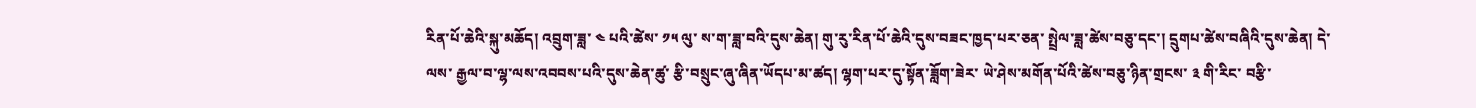རིན་པོ་ཆེའི་སྐུ་མཆོད། འབྲུག་ཟླ་ ༤ པའི་ཚེས་ ༡༥ ལུ་ ས་ག་ཟླ་བའི་དུས་ཆེན། གུ་རུ་རིན་པོ་ཆེའི་དུས་བཟང་ཁྱད་པར་ཅན་ སྤྲེལ་ཟླ་ཚེས་བཅུ་དང་། དྲུགཔ་ཚེས་བཞིའི་དུས་ཆེན། དེ་ལས་ རྒྱལ་བ་ལྷ་ལས་འབབས་པའི་དུས་ཆེན་ཚུ་ རྩི་བསྲུང་ཞུ་ཞིན་ཡོདཔ་མ་ཚད། ལྷག་པར་དུ་སྟོན་ཟློག་ཟེར་ ཡེ་ཤེས་མགོན་པོའི་ཚེས་བཅུ་ཉིན་གྲངས་ ༣ གི་རིང་ བརྩི་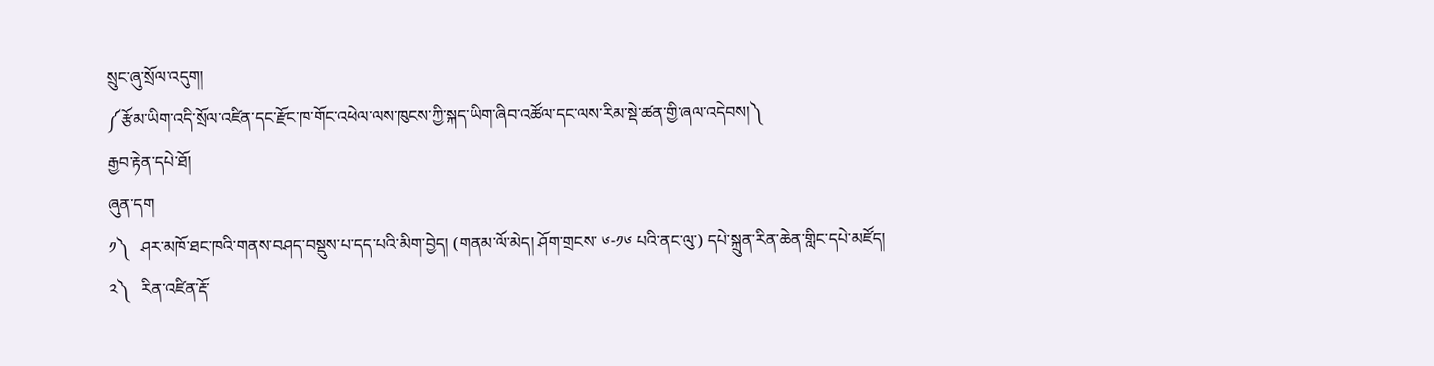སྲུང་ཞུ་སྲོལ་འདུག།
༼རྩོམ་ཡིག་འདི་སྲོལ་འཛིན་དང་རྫོང་ཁ་གོང་འཕེལ་ལས་ཁུངས་ཀྱི་སྐད་ཡིག་ཞིབ་འཚོལ་དང་ལས་རིམ་སྡེ་ཚན་གྱི་ཞལ་འདེབས།༽
རྒྱབ་རྟེན་དཔེ་ཐོ།
ཞུན་དག
༡༽   ཤར་མཁོ་ཐང་ཁའི་གནས་བཤད་བསྡུས་པ་དད་པའི་མིག་བྱེད། (གནམ་ལོ་མེད། ཤོག་གྲངས་ ༦-༡༦ པའི་ནང་ལུ་) དཔེ་སྐྲུན་རིན་ཆེན་གླིང་དཔེ་མཛོད།
༢༽   རིན་འཛིན་རྡོ་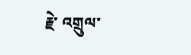རྗེ་ འགྲུལ་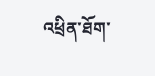འཕྲིན་ཐོག་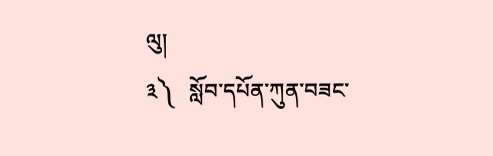ལུ།
༣༽   སློབ་དཔོན་ཀུན་བཟང་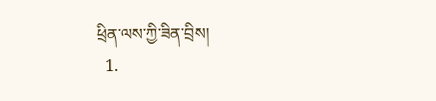ཕྲིན་ལས་ཀྱི་ཟིན་བྲིས།
  1.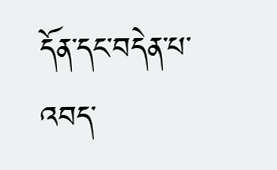དོན་དང་བདེན་པ་འབད་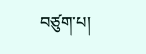བཙུག་པ།